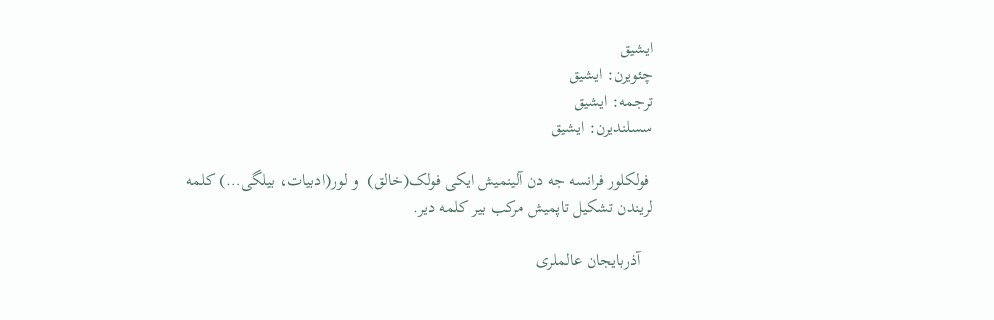ایشیق
چئویرن: ایشیق
ترجمه: ایشیق
سسلندیرن: ایشیق

 فولکلور فرانسه جه دن آلینمیش ایکی فولک(خالق)  و لور(ادبیات، بیلگی…) کلمه لریندن تشکیل تاپمیش مرکب بیر کلمه دیر.

   آذربایجان عالملری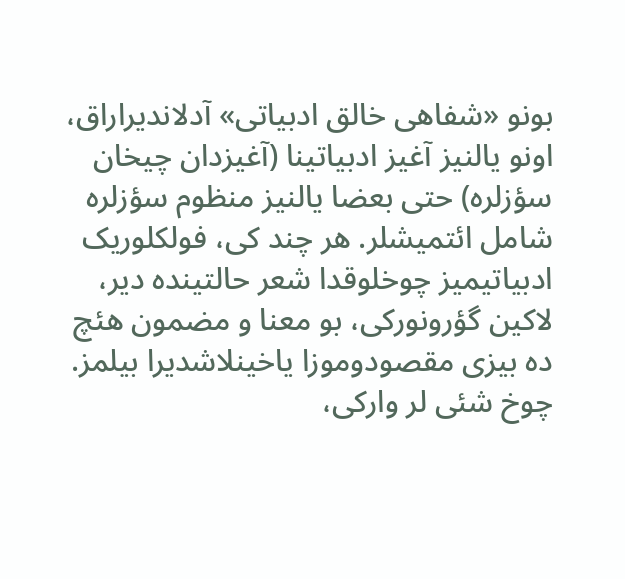بونو «شفاهی خالق ادبیاتی» آدلاندیراراق، اونو یالنیز آغیز ادبیاتینا (آغیزدان چیخان سؤزلره) حتی بعضا یالنیز منظوم سؤزلره شامل ائتمیشلر. هر چند کی، فولکلوریک  ادبیاتیمیز چوخلوقدا شعر حالتینده دیر، لاکین گؤرونورکی، بو معنا و مضمون هئچ ده بیزی مقصودوموزا یاخینلاشدیرا بیلمز. چوخ شئی لر وارکی،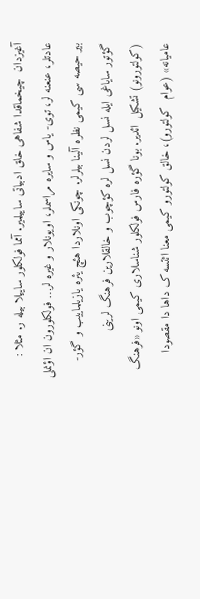آغیزدان  چیخماقدا شفاهی خلق ادبیاتی ساییلمیر. آمما فولکلور ساییلا بیله ر. مثلا : عادتلر، عنعنه لر، توی- یاس و سایره مراسملر، اویونلار و غیره لر… فولکلورون ان اؤنملی بیر حیصه سی کیمی نظره آلینا بیلرلر. چونکی اونلاردا هئچ یئره یازیلماییب و گؤر- گؤتور سایاغی ایله نسل لردن نسل لره کؤچوب و خالقلارین فرهنگ لرینی (کولتورونو) تشکیل  ائدیر. بونا گؤره فارس فولکلور شناسلاری کیمی اونو «فرهنگ عامیانه» (عوام  کولتورو)، خالق کولتورو کیمی معنا ائتسه ک داها دا مقصودا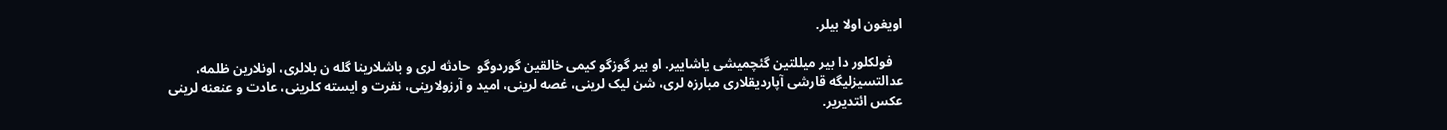اویغون اولا بیلر.

   فولکلور دا بیر میللتین گئچمیشی یاشاییر. او بیر گوزگو کیمی خالقین گوردوگو  حادثه لری و باشلارینا گله ن بلالری، اونلارین ظلمه، عدالتسیزلیگه قارشی آپاردیقلاری مبارزه لری، شن لیک لرینی، غصه لرینی، امید و آرزولارینی، نفرت و ایسته کلرینی، عادت و عنعنه لرینی عکس ائتدیریر.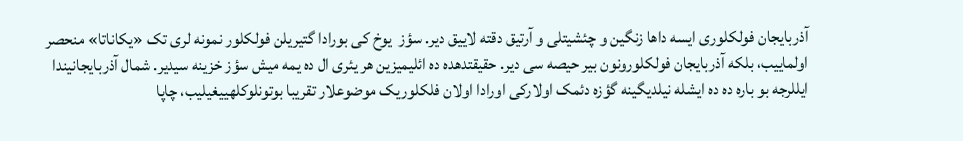آذربایجان فولکلوری ایسه داها زنگین و چئشیتلی و آرتیق دقته لاییق دیر. سؤز  یوخ کی بورادا گتیریلن فولکلور نمونه لری تک «یکاناتا» منحصر اولماییب، بلکه آذربایجان فولکلورونون بیر حیصه سی دیر. حقیقتدهده ده ائلیمیزین هر یئری ال ده یمه میش سؤز خزینه سیدیر. شمال آذربایجانیندا ایللرجه بو باره ده ده ایشله نیلدیگینه گؤزه دئمک اولارکی اورادا اولان فلکلوریک موضوعلار تقریبا بوتونلوکلهییغیلیب، چاپا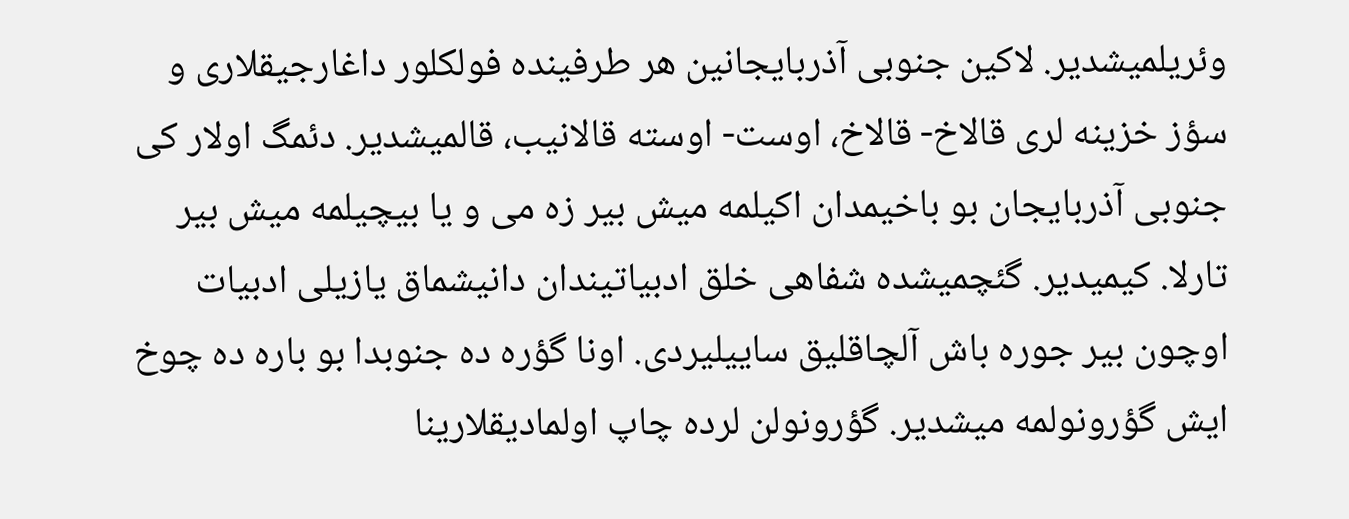وئریلمیشدیر. لاکین جنوبی آذربایجانین هر طرفینده فولکلور داغارجیقلاری و سؤز خزینه لری قالاخ- قالاخ، اوست- اوسته قالانیب، قالمیشدیر. دئمگ اولار کی جنوبی آذربایجان بو باخیمدان اکیلمه میش بیر زه می و یا بیچیلمه میش بیر تارلا. کیمیدیر. گئچمیشده شفاهی خلق ادبیاتیندان دانیشماق یازیلی ادبیات اوچون بیر جوره باش آلچاقلیق ساییلیردی. اونا گؤره ده جنوبدا بو باره ده چوخ ایش گؤرونولمه میشدیر. گؤرونولن لرده چاپ اولمادیقلارینا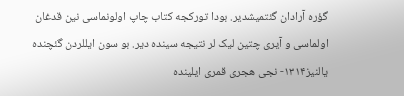گؤره آرادان گئتمیشدیر. بودا تورکجه کتاب چاپ اولونماسی نین قدغان اولماسی و آیری چتین لیک لر نتیجه سینده دیر. بو سون ایللردن گئچنده یالنیز۱۳۱۴- نجی هجری قمری ایلینده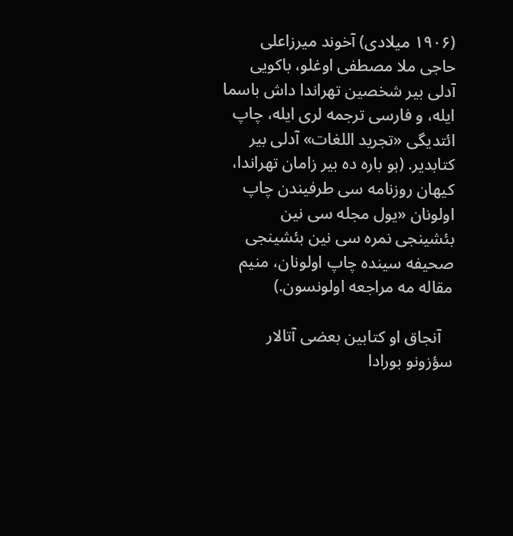(۱۹۰۶ میلادی) آخوند میرزاعلی حاجی ملا مصطفی اوغلو، باکویی آدلی بیر شخصین تهراندا داش باسما ایله، و فارسی ترجمه لری ایله، چاپ ائتدیگی «تجرید اللغات» آدلی بیر کتابدیر. (بو باره ده بیر زامان تهراندا، کیهان روزنامه سی طرفیندن چاپ اولونان «یول مجله سی نین بئشینجی نمره سی نین بئشینجی صحیفه سینده چاپ اولونان، منیم مقاله مه مراجعه اولونسون.)

   آنجاق او کتابین بعضی آتالار سؤزونو بورادا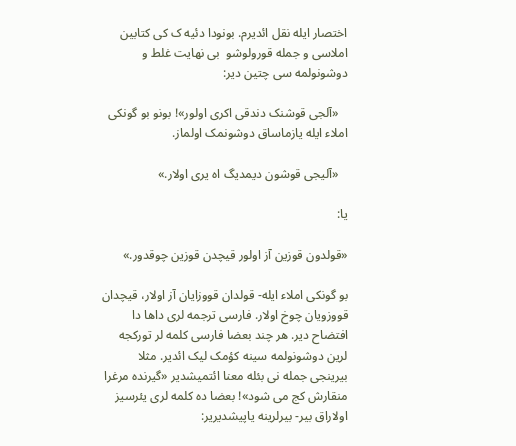اختصار ایله نقل ائدیرم. بونودا دئیه ک کی کتابین املاسی و جمله قورولوشو  بی نهایت غلط و دوشونولمه سی چتین دیر:

   «آلجی قوشنک دندقی اکری اولور»! بونو بو گونکی املاء ایله یازماساق دوشونمک اولماز.

   «آلیجی قوشون دیمدیگ اه یری اولار.»

یا:

«قولدون قوزین آز اولور قیچدن قوزین چوقدور.»

بو گونکی املاء ایله- قولدان قووزایان آز اولار، قیچدان قووزویان چوخ اولار. فارسی ترجمه لری داها دا افتضاح دیر. هر چند بعضا فارسی کلمه لر تورکجه لرین دوشونولمه سینه کؤمک لیک ائدیر. مثلا بیرینجی جمله نی بئله معنا ائتمیشدیر «گیرنده مرغرا منقارش کج می شود»! بعضا ده کلمه لری یئرسیز اولاراق بیر- بیرلرینه یاپیشدیریر: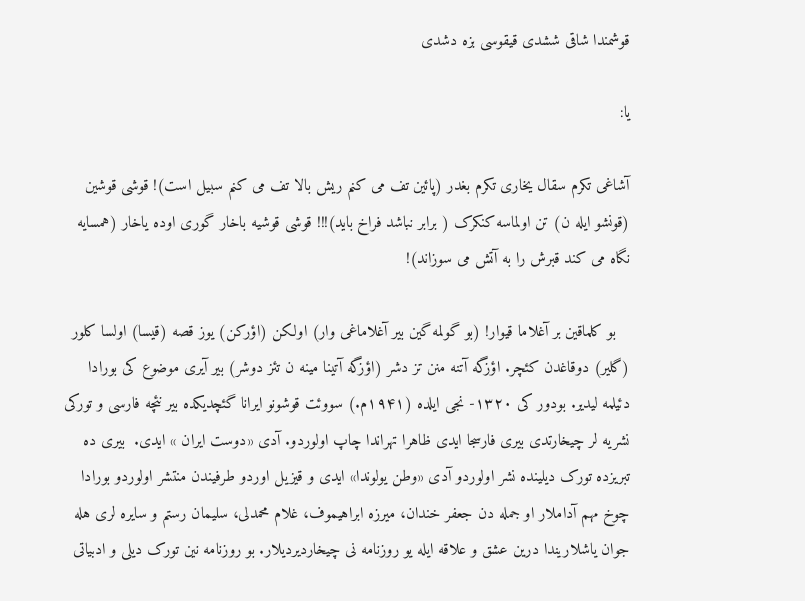قوشمندا شاقی ششدی قیقوسی بزه دشدی

یا:

آشاغی تکرم سقال یخاری تکرم بغدر (پائین تف می کنم ریش بالا تف می کنم سبیل است)! قوشی قوشین (قونشو ایله ن) تن اولماسه کنکرک ( برابر نباشد فراخ باید)!!! قوشی قوشیه باخار گوری اوده یاخار (همسایه نگاه می کند قبرش را به آتش می سوزاند)!

   بو کلماقین بر آغلاما قیوار! (بو گولمه گین بیر آغلاماغی وار) اولکن (اؤرکن) یوز قصه (قیسا) اولسا کلور (گلیر) دوقاغدن کئچر. اؤزگه آتنه منن تز دشر (اؤزگه آتینا مینه ن تئز دوشر) بیر آیری موضوع کی بورادا دئیلمه لیدیر. بودور کی ۱۳۲۰- نجی ایلده (۱۹۴۱م.) سووئت قوشونو ایرانا گئچدیکده بیر نئچه فارسی و تورکی نشریه لر چیخارتدی بیری فارسجا ایدی ظاهرا تهراندا چاپ اولوردو. آدی «دوست ایران » ایدی.  بیری ده تبریزده تورک دیلینده نشر اولوردو آدی «وطن یولوندا» ایدی و قیزیل اوردو طرفیندن منتشر اولوردو بورادا چوخ مهم آداملار او جمله دن جعفر خندان، میرزه ابراهیموف، غلام محمدلی، سلیمان رستم و سایره لری هله جوان یاشلاریندا درین عشق و علاقه ایله یو روزنامه نی چیخاردیردیلار. بو روزنامه نین تورک دیلی و ادبیاتی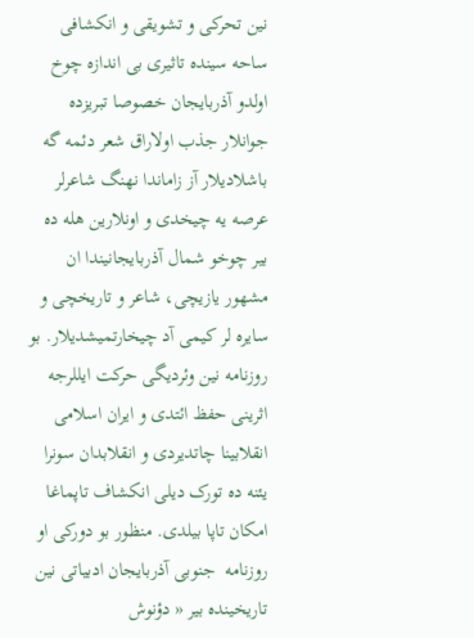نین تحرکی و تشویقی و انکشافی ساحه سینده تاثیری بی اندازه چوخ اولدو آذربایجان خصوصا تبریزده جوانلار جذب اولاراق شعر دئمه گه باشلادیلار آز زاماندا نهنگ شاعرلر عرصه یه چیخدی و اونلارین هله ده بیر چوخو شمال آذربایجانیندا ان مشهور یازیچی، شاعر و تاریخچی و سایره لر کیمی آد چیخارتمیشدیلار. بو روزنامه نین وئردیگی حرکت ایللرجه اثرینی حفظ ائتدی و ایران اسلامی انقلابینا چاتدیردی و انقلابدان سونرا یئنه ده تورک دیلی انکشاف تاپماغا امکان تاپا بیلدی. منظور بو دورکی او روزنامه  جنوبی آذربایجان ادبیاتی نین تاریخینده بیر « دؤنوش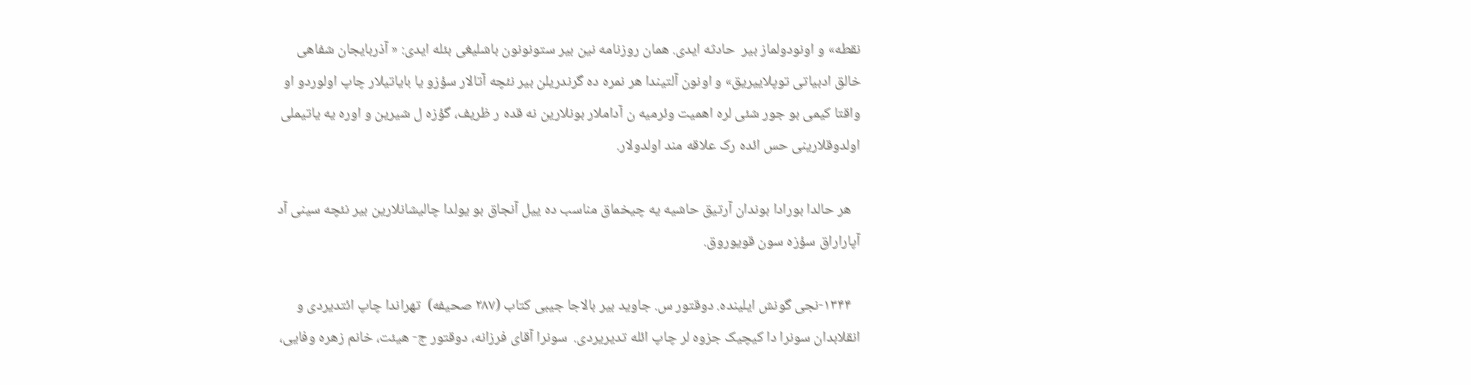نقطه» و اونودولماز بیر  حادثه ایدی. همان روزنامه نین بیر ستونونون باشلیغی بئله ایدی: « آذربایجان شفاهی خالق ادبیاتی توپلاییریق» و اونون آلتیندا هر نمره ده گرندریلن بیر نئچه آتالار سؤزو یا بایاتیلار چاپ اولوردو او واقتا کیمی بو جور شئی لره اهمیت وئرمیه ن آداملار بونلارین نه قده ر ظریف، گؤزه ل شیرین و اوره یه یاتیملی اولدوقلارینی حس ائده رک علاقه مند اولدولار.

   هر حالدا بورادا بوندان آرتیق حاشیه یه چیخماق مناسب ده ییل آنجاق بو یولدا چالیشانلارین بیر نئچه سینی آد آپاراراق سؤزه سون قویوروق.

   ۱۳۴۴-نجی گونش ایلینده. دوقتور س. جاوید بیر بالاجا جیبی کتاب (۲۸۷ صحیفه)  تهراندا چاپ ائتدیردی و انقلابدان سونرا دا کیچیک جزوه لر چاپ ائله تدیریردی.  سونرا آقای فرزانه، دوقتور ج- هیئت، خانم زهره وفایی،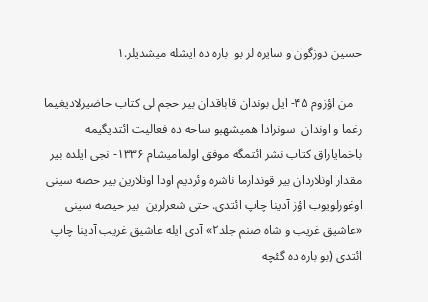حسین دوزگون و سایره لر بو  باره ده ایشله میشدیلر.۱

   من اؤزوم ۴۵- ایل بوندان قاباقدان بیر حجم لی کتاب حاضیرلادیغیما رغما و اوندان  سونرادا همیشهبو ساحه ده فعالیت ائتدیگیمه باخمایاراق کتاب نشر ائتمگه موفق اولمامیشام ۱۳۳۶- نجی ایلده بیر مقدار اونلاردان بیر قوندارما ناشره وئردیم اودا اونلارین بیر حصه سینی اوغورلویوب اؤز آدینا چاپ ائتدی. حتی شعرلرین  بیر حیصه سینی «عاشیق غریب و شاه صنم جلد۲» آدی ایله عاشیق غریب آدینا چاپ ائتدی (بو باره ده گئچه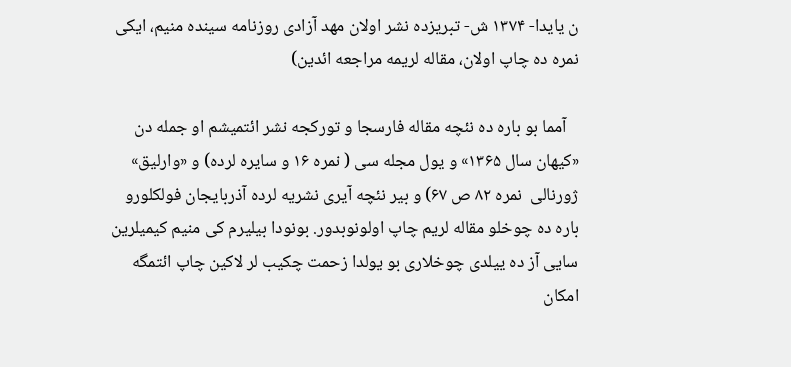ن یایدا- ۱۳۷۴ ش- تبریزده نشر اولان مهد آزادی روزنامه سینده منیم، ایکی نمره ده چاپ اولان، مقاله لریمه مراجعه ائدین)

   آمما بو باره ده نئچه مقاله فارسجا و تورکجه نشر ائتمیشم او جمله دن «کیهان سال ۱۳۶۵» و یول مجله سی ( نمره ۱۶ و سایره لرده) و «وارلیق» ژورنالی  نمره ۸۲ ص ۶۷) و بیر نئچه آیری نشریه لرده آذربایجان فولکلورو باره ده چوخلو مقاله لریم چاپ اولونوبدور. بونودا بیلیرم کی منیم کیمیلرین سایی آز ده ییلدی چوخلاری بو یولدا زحمت چکیب لر لاکین چاپ ائتمگه امکان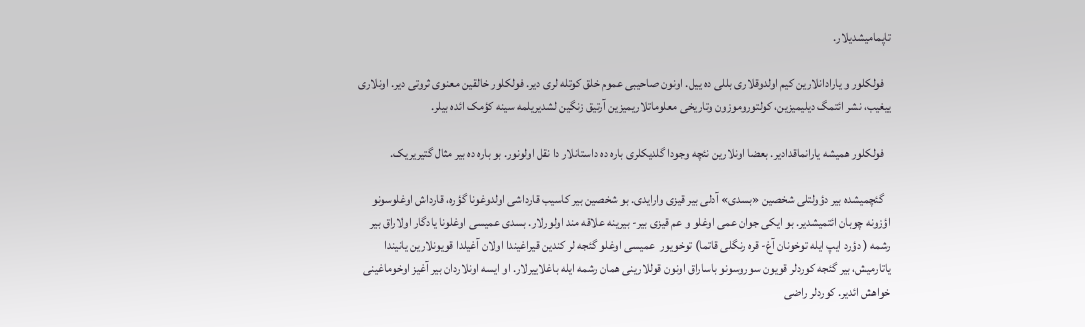تاپمامیشدیلار.

   فولکلور و یارادانلارین کیم اولدوقلاری بللی ده ییل. اونون صاحیبی عموم خلق کوتله لری دیر. فولکلور خالقین معنوی ثروتی دیر. اونلاری ییغیب، نشر ائتمگ دیلیمیزین، کولتوروموزون وتاریخی معلوماتلاریمیزین آرتیق زنگین لشدیریلمه سینه کؤمک ائده بیلر.

   فولکلور همیشه یارانماقدادیر. بعضا اونلارین نئچه وجودا گلدیکلری باره ده داستانلار دا نقل اولونور. بو باره ده بیر مثال گتیریریک.

   گئچمیشده بیر دؤولتلی شخصین «بسدی» آدلی بیر قیزی وارایدی. بو شخصین بیر کاسیب قارداشی اولدوغونا گؤره، قارداش اوغلوسونو اؤزونه چوبان ائتمیشدیر. بو ایکی جوان عمی اوغلو و عم قیزی بیر- بیرینه علاقه مند اولورلار. بسدی عمیسی اوغلونا یادگار اولاراق بیر رشمه ( دؤرد ایپ ایله توخونان آغ- قره رنگلی قاتما) توخویور  عمیسی اوغلو گئجه لر کندین قیراغیندا اولان آغیلدا قویونلارین یانیندا یاتارمیش، بیر گئجه کوردلر قویون سوروسونو باساراق اونون قوللارینی همان رشمه ایله باغلاییرلار. او ایسه اونلاردان بیر آغیز اوخوماغینی خواهش ائدیر. کوردلر راضی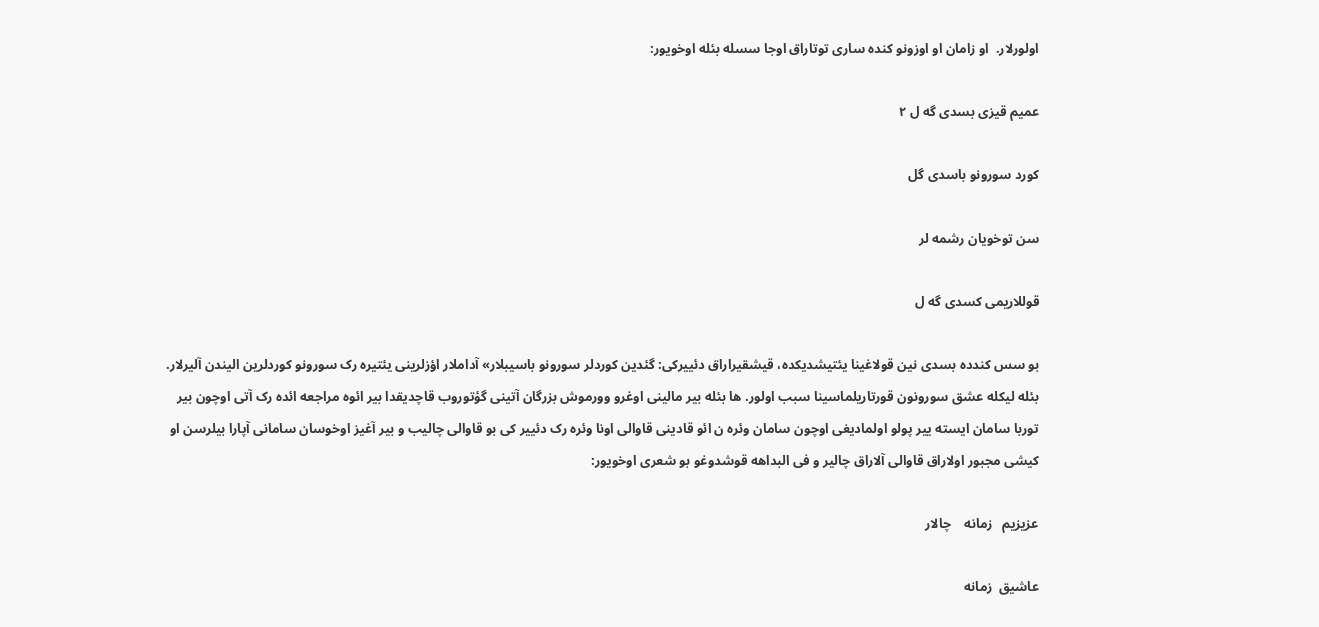اولورلار.  او زامان او اوزونو کنده ساری توتاراق اوجا سسله بئله اوخویور:

عمیم قیزی بسدی گه ل ۲

کورد سورونو باسدی گل

سن توخویان رشمه لر

قوللاریمی کسدی گه ل

بو سس کندده بسدی نین قولاغینا یئتیشدیکده، قیشقیراراق دئییرکی: گئدین کوردلر سورونو باسیبلار» آداملار اؤزلرینی یئتیره رک سورونو کوردلرین الیندن آلیرلار. بئله لیکله عشق سورونون قورتاریلماسینا سبب اولور. ها بئله بیر مالینی اوغرو وورموش بزرگان آتینی گؤتوروب قاچدیقدا بیر ائوه مراجعه ائده رک آتی اوچون بیر توربا سامان ایسته ییر پولو اولمادیغی اوچون سامان وئره ن ائو قادینی قاوالی اونا وئره رک دئییر کی بو قاوالی چالیب و بیر آغیز اوخوسان سامانی آپارا بیلرسن او کیشی مجبور اولاراق قاوالی آلاراق چالیر و فی البداهه قوشدوغو بو شعری اوخویور:

عزیزیم   زمانه    چالار

عاشیق  زمانه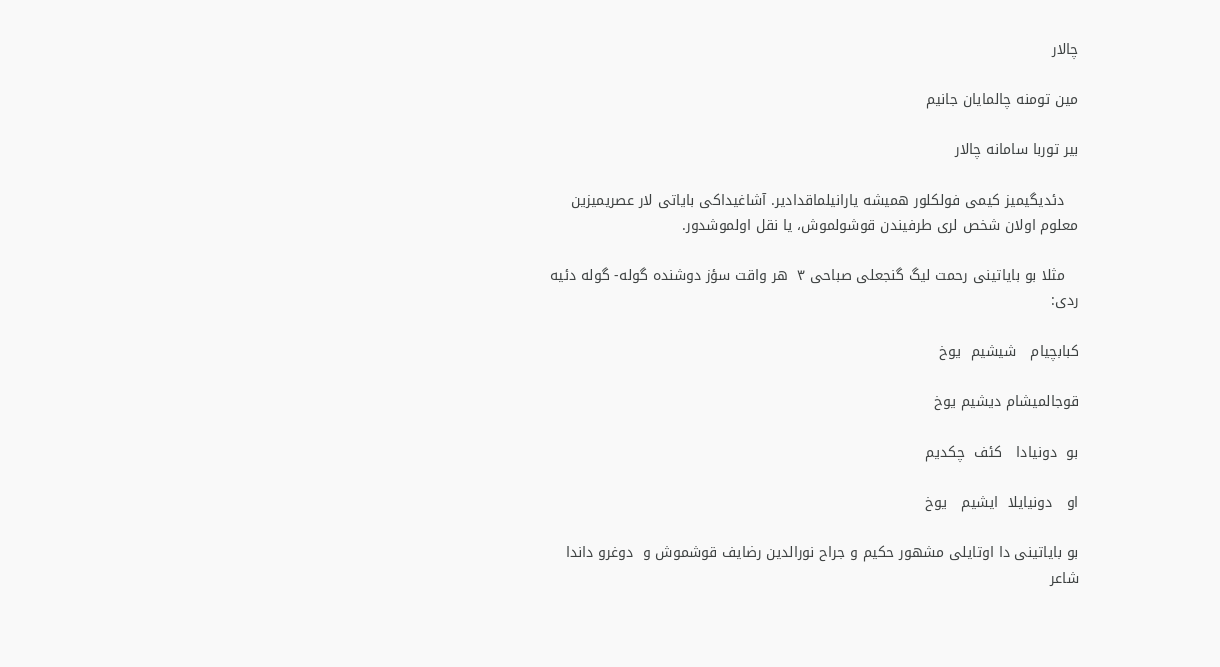چالار

مین تومنه چالمایان جانیم

بیر توربا سامانه چالار

   دئدیگیمیز کیمی فولکلور همیشه یارانیلماقدادیر. آشاغیداکی بایاتی لار عصریمیزین معلوم اولان شخص لری طرفیندن قوشولموش، یا نقل اولموشدور.

   مثلا بو بایاتینی رحمت لیگ گنجعلی صباحی ۳  هر واقت سؤز دوشنده گوله- گوله دئیه ردی:

کبابچیام   شیشیم  یوخ

قوجالمیشام دیشیم یوخ

بو  دونیادا   کئف  چکدیم

او   دونیایلا  ایشیم   یوخ

بو بایاتینی دا اوتایلی مشهور حکیم و جراح نورالدین رضایف قوشموش و  دوغرو داندا شاعر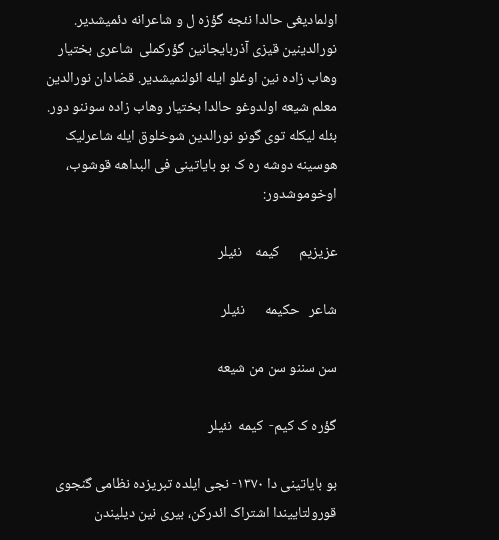اولمادیغی حالدا نئجه گؤزه ل و شاعرانه دئمیشدیر. نورالدینین قیزی آذربایجانین گؤرکملی  شاعری بختیار وهاب زاده نین اوغلو ایله ائولنمیشدیر. قضادان نورالدین معلم شیعه اولدوغو حالدا بختیار وهاب زاده سوننو دور. بئله لیکله توی گونو نورالدین شوخلوق ایله شاعرلیک هوسینه دوشه ره ک بو بایاتینی فی البداهه قوشوب،  اوخوموشدور:

عزیزیم      کیمه    نئیلر

شاعر   حکیمه      نئیلر

سن سننو سن من شیعه

گؤره ک کیم-  کیمه  نئیلر

بو بایاتینی دا ۱۳۷۰- نجی ایلده تبریزده نظامی گنجوی قورولتاییندا اشتراک ائدرکن، بیری نین دیلیندن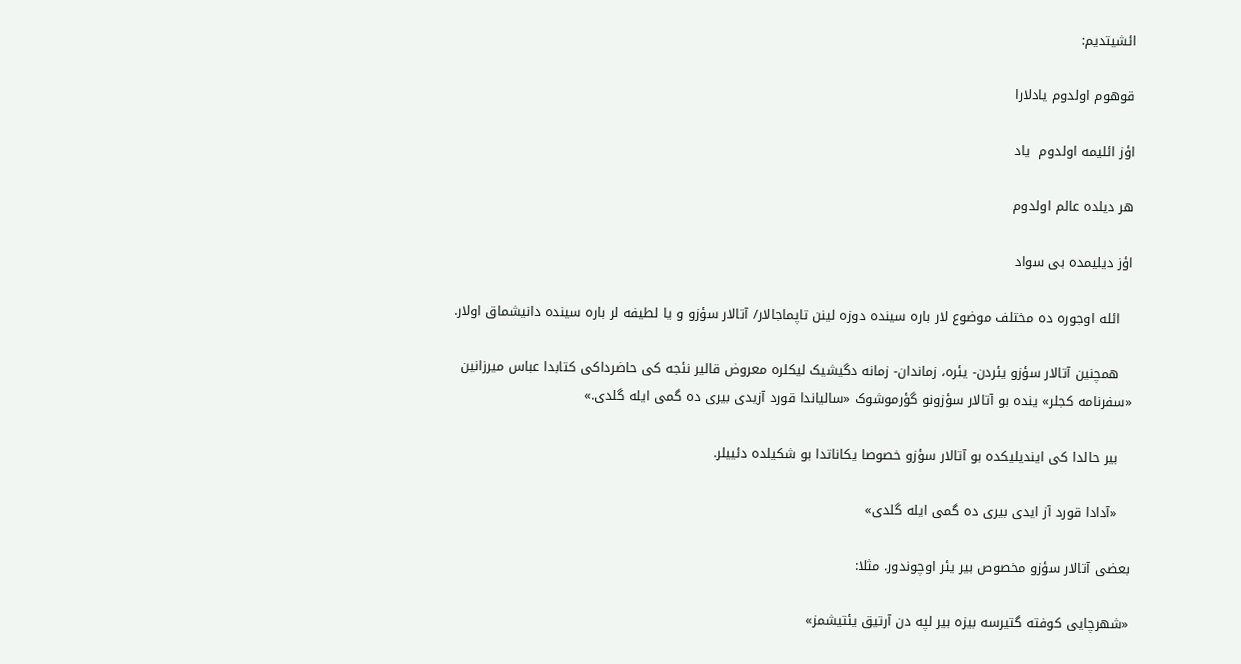ائشیتدیم:

قوهوم اولدوم یادلارا

اؤز ائلیمه اولدوم  یاد

هر دیلده عالم اولدوم

اؤز دیلیمده بی سواد

   ائله اوجوره ده مختلف موضوع لار باره سینده دوزه لینن تاپماجالار/ آتالار سؤزو و یا لطیفه لر باره سینده دانیشماق اولار.

   همچنین آتالار سؤزو یئردن- یئره، زماندان- زمانه دگیشیک لیکلره معروض قالیر نئجه کی حاضرداکی کتابدا عباس میرزانین «سفرنامه کجلر» ینده بو آتالار سؤزونو گؤرموشوک «سالیاندا قورد آزیدی بیری ده گمی ایله گلدی.»

   بیر حالدا کی ایندیلیکده بو آتالار سؤزو خصوصا یکاناتدا بو شکیلده دئییلر.

   «آدادا قورد آز ایدی بیری ده گمی ایله گلدی»

بعضی آتالار سؤزو مخصوص بیر یئر اوچوندور. مثلا:

«شهرچایی کوفته گتیرسه بیزه بیر لپه دن آرتیق یئتیشمز»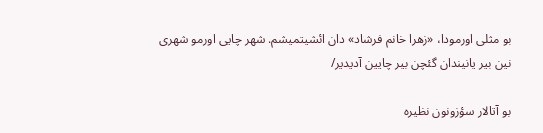بو مثلی اورمودا، «زهرا خانم فرشاد» دان ائشیتمیشم. شهر چایی اورمو شهری نین بیر یانیندان گئچن بیر چایین آدیدیر/

بو آتالار سؤزونون نظیره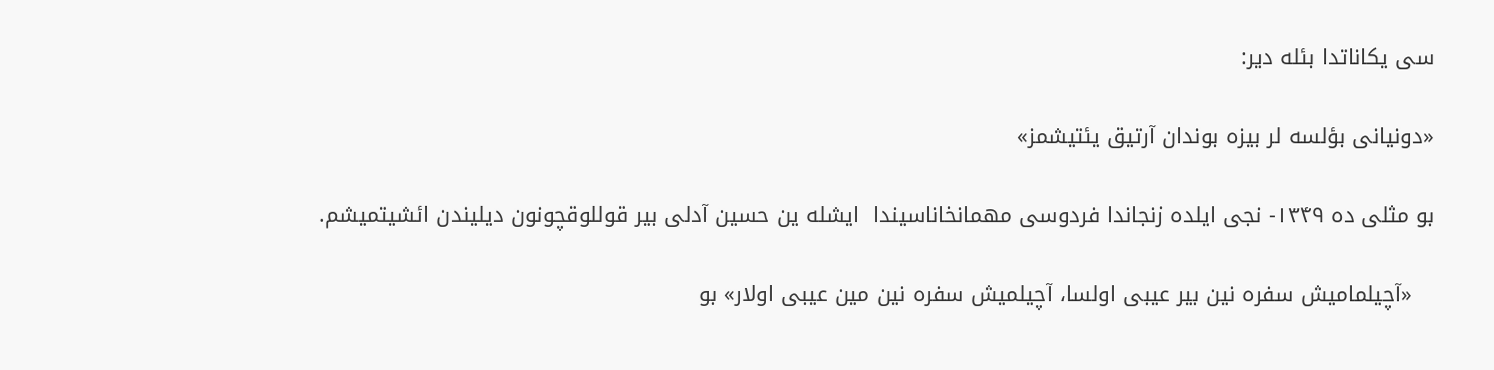سی یکاناتدا بئله دیر:

«دونیانی بؤلسه لر بیزه بوندان آرتیق یئتیشمز»

بو مثلی ده ۱۳۴۹- نجی ایلده زنجاندا فردوسی مهمانخاناسیندا  ایشله ین حسین آدلی بیر قوللوقچونون دیلیندن ائشیتمیشم.

   «آچیلمامیش سفره نین بیر عیبی اولسا، آچیلمیش سفره نین مین عیبی اولار» بو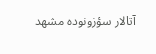آتالار سؤزونوده مشهد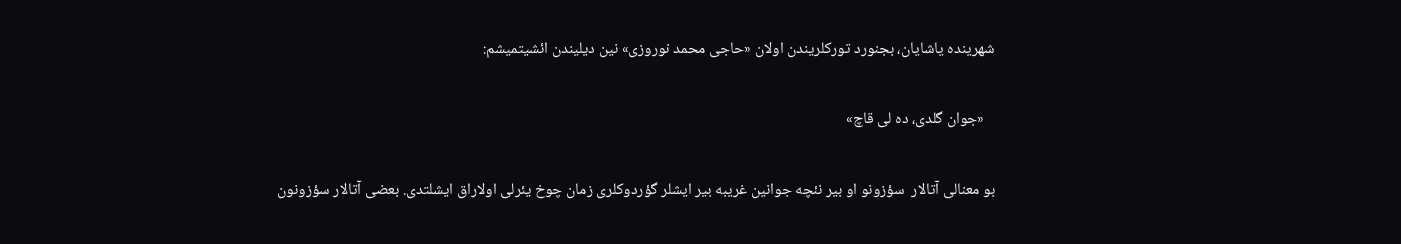شهرینده یاشایان، بجنورد تورکلریندن اولان «حاجی محمد نوروزی» نین دیلیندن ائشیتمیشم:

   «جوان گلدی، ده لی قاچ»

بو معنالی آتالار  سؤزونو او بیر نئچه جوانین غریبه بیر ایشلر گؤردوکلری زمان چوخ یئرلی اولاراق ایشلتدی. بعضی آتالار سؤزونون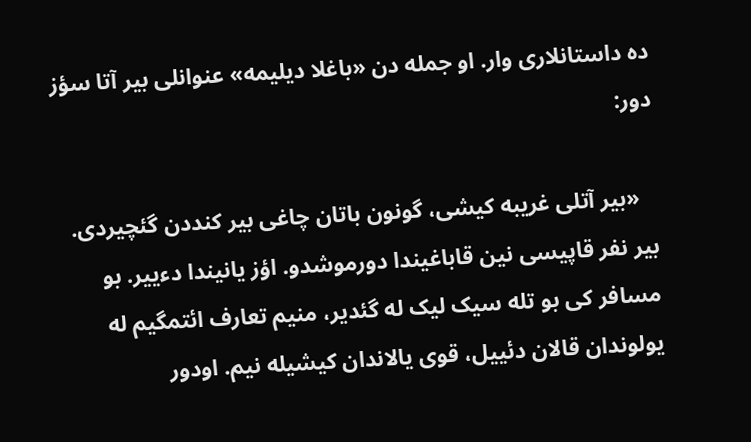ده داستانلاری وار. او جمله دن «باغلا دیلیمه» عنوانلی بیر آتا سؤز دور:

   «بیر آتلی غریبه کیشی، گونون باتان چاغی بیر کنددن گئچیردی. بیر نفر قاپیسی نین قاباغیندا دورموشدو. اؤز یانیندا دءییر. بو مسافر کی بو تله سیک لیک له گئدیر، منیم تعارف ائتمگیم له یولوندان قالان دئییل، قوی یالاندان کیشیله نیم. اودور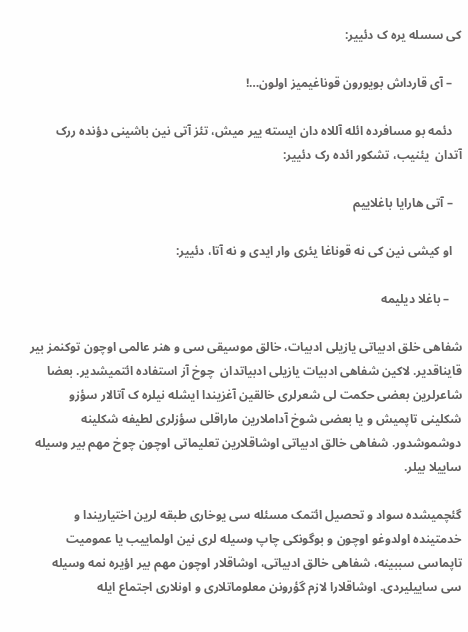کی سسله یره ک دئییر:

   – آی قارداش بویورون قوناغیمیز اولون…!

   دئمه بو مسافرده ائله آللاه دان ایسته ییر میش، تئز آتی نین باشینی دؤنده ررک آتدان  یئنیب، تشکور ائده رک دئییر:

   – آتی هارایا باغلاییم

   او کیشی نین کی نه قوناغا یئری وار ایدی و نه آتا، دئییر:

    – باغلا دیلیمه

شفاهی خلق ادبیاتی یازیلی ادبیات، خالق موسیقی سی و هنر عالمی اوچون توکنمز بیر قایناقدیر. لاکین شفاهی ادبیات یازیلی ادبیاتدان  چوخ آز استفاده ائتمیشدیر. بعضا شاعرلرین بعضی حکمت لی شعرلری خالقین آغزیندا ایشله نیلره ک آتالار سؤزو شکلینی تاپمیش و یا بعضی شوخ آداملارین ماراقلی سؤزلری لطیفه شکلینه دوشموشدور. شفاهی خالق ادبیاتی اوشاقلارین تعلیماتی اوچون چوخ مهم بیر وسیله  ساییلا بیلر.

گئچمیشده سواد و تحصیل ائتمک مسئله سی یوخاری طبقه لرین اختیاریندا و خدمتینده اولدوغو اوچون و بوگونکی چاپ وسیله لری نین اولماییب یا عمومیت تاپماسی سببینه، شفاهی خالق ادبیاتی، اوشاقلار اوچون مهم بیر اؤیره نمه وسیله سی ساییلیردی. اوشاقلارا لازم گؤرونن معلوماتلاری و اونلاری اجتماع ایله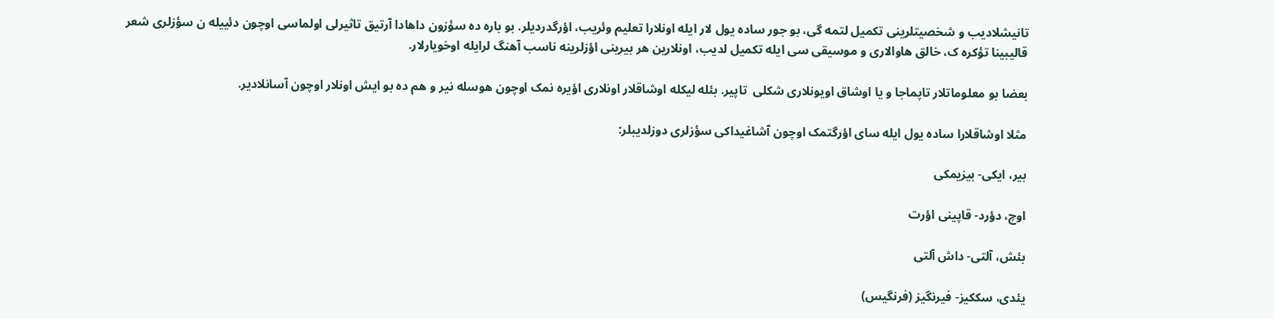تانیشلادیب و شخصیتلرینی تکمیل لتمه گی، بو جور ساده یول لار ایله اونلارا تعلیم وئریب، اؤرگدردیلر. بو باره ده سؤزون داهادا آرتیق تاثیرلی اولماسی اوچون دئییله ن سؤزلری شعر قالیبینا تؤکره ک، خالق هاوالاری و موسیقی سی ایله تکمیل لدیب، اونلارین هر بیرینی اؤزلرینه ناسب آهنگ لرایله اوخویارلار.

بعضا بو معلوماتلار تاپماجا و یا اوشاق اویونلاری شکلی  تاپیر. بئله لیکله اوشاقلار اونلاری اؤیره نمک اوچون هوسله نیر و هم ده بو ایش اونلار اوچون آسانلادیر.

مثلا اوشاقلارا ساده یول ایله سای اؤرگتمک اوچون آشاغیداکی سؤزلری دوزلدیبلر:

بیر، ایکی- بیزیمکی

اوچ، دؤرد- قاپینی اؤرت

بئش، آلتی- داش آلتی

یئدی، سککیز- فیرنگیز (فرنگیس)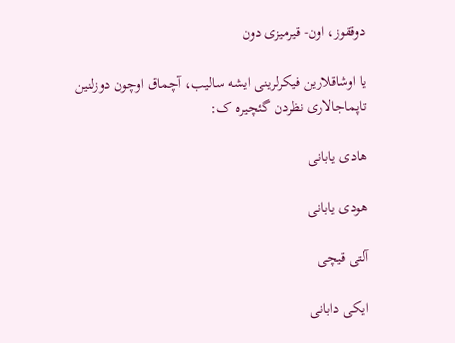دوققوز، اون- قیرمیزی دون

یا اوشاقلارین فیکرلرینی ایشه سالیب، آچماق اوچون دوزلنین تاپماجالاری نظردن گئچیره ک:

هادی یابانی

هودی یابانی

آلتی قیچی

ایکی دابانی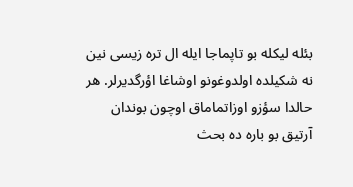بئله لیکله بو تاپماجا ایله ال تره زیسی نین نه شکیلده اولدوغونو اوشاغا اؤرگدیرلر. هر حالدا سؤزو اوزاتماماق اوچون بوندان آرتیق بو باره ده بحث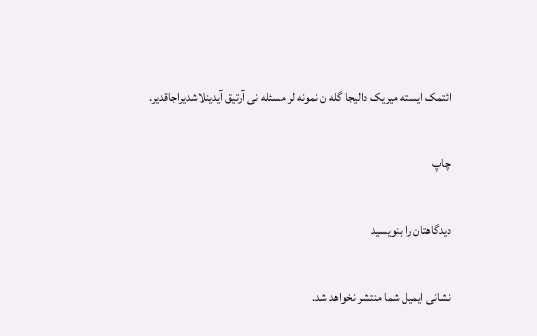ائتمک ایسته میریک دالیجا گله ن نمونه لر مسئله نی آرتیق آیدینلاشدیراجاقدیر.

چاپ

دیدگاهتان را بنویسید

نشانی ایمیل شما منتشر نخواهد شد.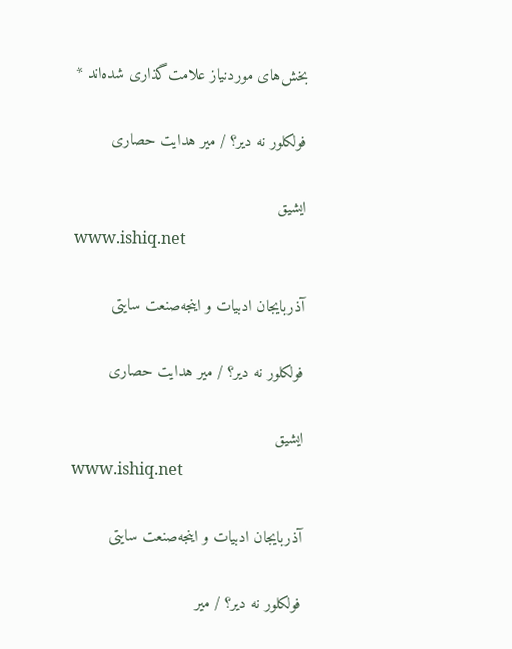بخش‌های موردنیاز علامت‌گذاری شده‌اند *

فولکلور نه دیر؟ / میر هدایت حصاری

ایشیق
www.ishiq.net

آذربایجان ادبیات و اینجه‌صنعت سایتی

فولکلور نه دیر؟ / میر هدایت حصاری

ایشیق
www.ishiq.net

آذربایجان ادبیات و اینجه‌صنعت سایتی

فولکلور نه دیر؟ / میر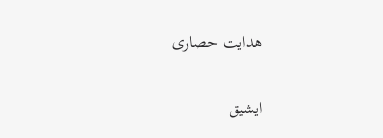هدایت حصاری

ایشیق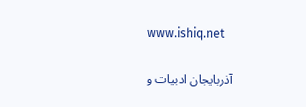www.ishiq.net

آذربایجان ادبیات و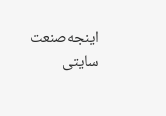اینجه‌صنعت سایتی